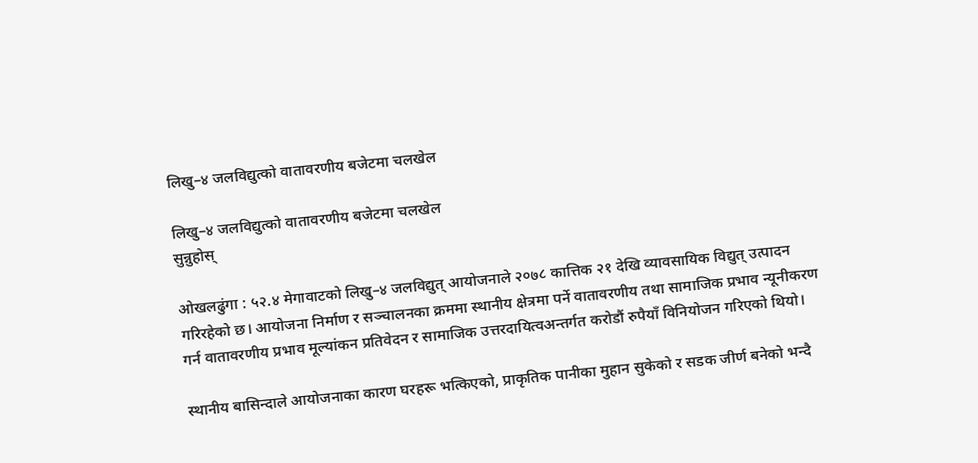लिखु–४ जलविद्युत्को वातावरणीय बजेटमा चलखेल

लिखु–४ जलविद्युत्को वातावरणीय बजेटमा चलखेल
सुन्नुहोस्

ओखलढुंगा : ५२.४ मेगावाटको लिखु–४ जलविद्युत् आयोजनाले २०७८ कात्तिक २१ देखि व्यावसायिक विद्युत् उत्पादन गरिरहेको छ। आयोजना निर्माण र सञ्चालनका क्रममा स्थानीय क्षेत्रमा पर्ने वातावरणीय तथा सामाजिक प्रभाव न्यूनीकरण गर्न वातावरणीय प्रभाव मूल्यांकन प्रतिवेदन र सामाजिक उत्तरदायित्वअन्तर्गत करोडौं रुपैयाँ विनियोजन गरिएको थियो।

स्थानीय बासिन्दाले आयोजनाका कारण घरहरू भत्किएको, प्राकृतिक पानीका मुहान सुकेको र सडक जीर्ण बनेको भन्दै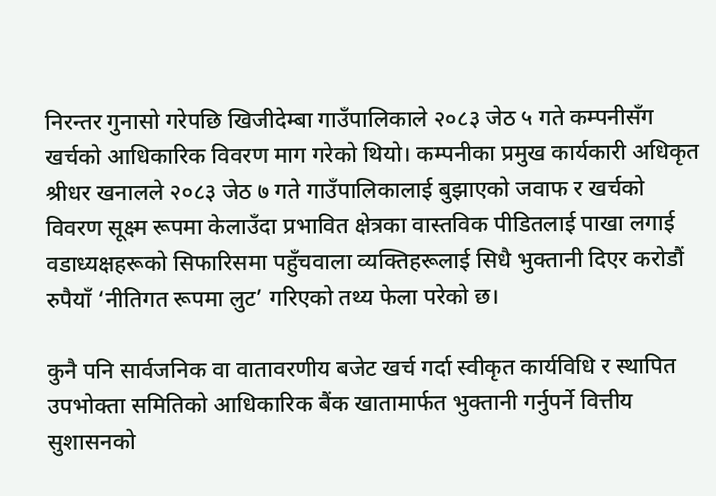निरन्तर गुनासो गरेपछि खिजीदेम्बा गाउँपालिकाले २०८३ जेठ ५ गते कम्पनीसँग खर्चको आधिकारिक विवरण माग गरेको थियो। कम्पनीका प्रमुख कार्यकारी अधिकृत श्रीधर खनालले २०८३ जेठ ७ गते गाउँपालिकालाई बुझाएको जवाफ र खर्चको विवरण सूक्ष्म रूपमा केलाउँदा प्रभावित क्षेत्रका वास्तविक पीडितलाई पाखा लगाई वडाध्यक्षहरूको सिफारिसमा पहुँचवाला व्यक्तिहरूलाई सिधै भुक्तानी दिएर करोडौं रुपैयाँ ‘नीतिगत रूपमा लुट’ गरिएको तथ्य फेला परेको छ।

कुनै पनि सार्वजनिक वा वातावरणीय बजेट खर्च गर्दा स्वीकृत कार्यविधि र स्थापित उपभोक्ता समितिको आधिकारिक बैंक खातामार्फत भुक्तानी गर्नुपर्ने वित्तीय सुशासनको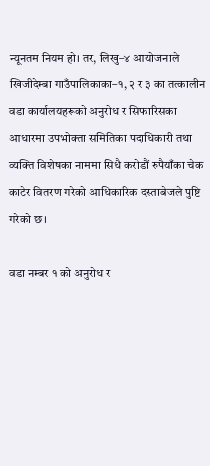न्यूनतम नियम हो। तर, लिखु–४ आयोजनाले खिजीदेम्बा गाउँपालिकाका–१, २ र ३ का तत्कालीन वडा कार्यालयहरूको अनुरोध र सिफारिसका आधारमा उपभोक्ता समितिका पदाधिकारी तथा व्यक्ति विशेषका नाममा सिधै करोडौं रुपैयाँका चेक काटेर वितरण गरेको आधिकारिक दस्ताबेजले पुष्टि गरेको छ।

वडा नम्बर १ को अनुरोध र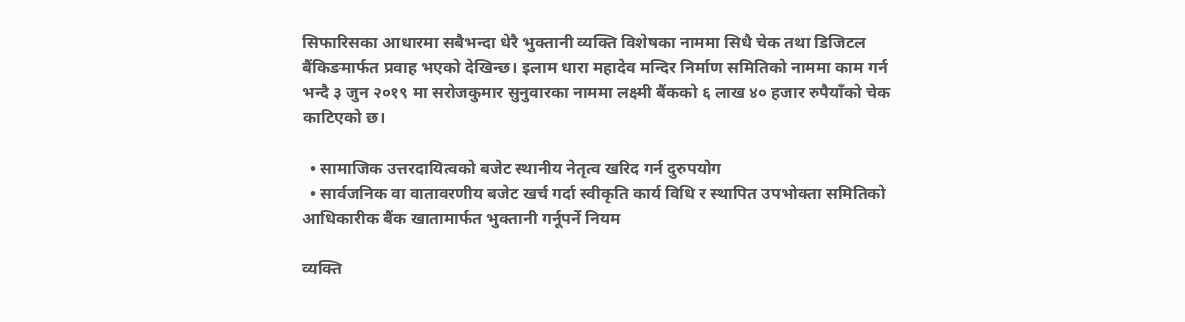सिफारिसका आधारमा सबैभन्दा धेरै भुक्तानी व्यक्ति विशेषका नाममा सिधै चेक तथा डिजिटल बैंकिङमार्फत प्रवाह भएको देखिन्छ। इलाम धारा महादेव मन्दिर निर्माण समितिको नाममा काम गर्न भन्दै ३ जुन २०१९ मा सरोजकुमार सुनुवारका नाममा लक्ष्मी बैंकको ६ लाख ४० हजार रुपैयाँको चेक काटिएको छ।

  • सामाजिक उत्तरदायित्वको बजेट स्थानीय नेतृत्व खरिद गर्न दुरुपयोग
  • सार्वजनिक वा वातावरणीय बजेट खर्च गर्दा स्वीकृति कार्य विधि र स्थापित उपभोक्ता समितिको आधिकारीक बैंक खातामार्फत भुक्तानी गर्नूपर्ने नियम

व्यक्ति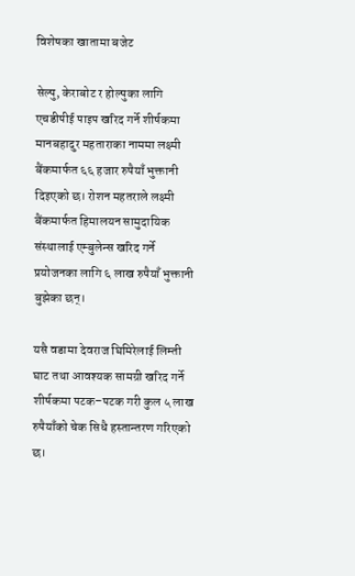विशेषका खातामा बजेट

सेल्पु, केराबोट र होल्पुका लागि एचडीपीई पाइप खरिद गर्ने शीर्षकमा मानबहादुर महताराका नाममा लक्ष्मी बैंकमार्फत ६६ हजार रुपैयाँ भुक्तानी दिइएको छ। रोशन महतराले लक्ष्मी बैंकमार्फत हिमालयन सामुदायिक संस्थालाई एम्बुलेन्स खरिद गर्ने प्रयोजनका लागि ६ लाख रुपैयाँ भुक्तानी बुझेका छन्।

यसै वडामा देवराज घिमिरेलाई लिम्ती घाट तथा आवश्यक सामग्री खरिद गर्ने शीर्षकमा पटक–पटक गरी कुल ५ लाख रुपैयाँको चेक सिधै हस्तान्तरण गरिएको छ।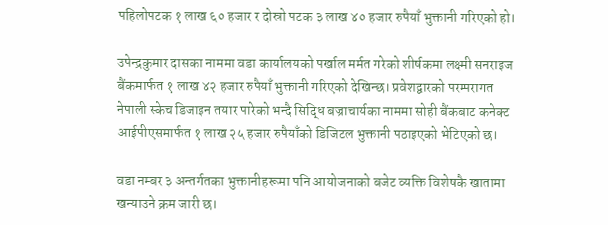पहिलोपटक १ लाख ६० हजार र दोस्रो पटक ३ लाख ४० हजार रुपैयाँ भुक्तानी गरिएको हो।

उपेन्द्रकुमार दासका नाममा वडा कार्यालयको पर्खाल मर्मत गरेको शीर्षकमा लक्ष्मी सनराइज बैंकमार्फत १ लाख ४२ हजार रुपैयाँ भुक्तानी गरिएको देखिन्छ। प्रवेशद्वारको परम्परागत नेपाली स्केच डिजाइन तयार पारेको भन्दै सिद्धि बज्राचार्यका नाममा सोही बैंकबाट कनेक्ट आईपीएसमार्फत १ लाख २५ हजार रुपैयाँको डिजिटल भुक्तानी पठाइएको भेटिएको छ।

वडा नम्बर ३ अन्तर्गतका भुक्तानीहरूमा पनि आयोजनाको बजेट व्यक्ति विशेषकै खातामा खन्याउने क्रम जारी छ।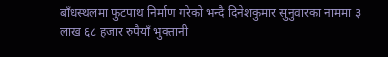बाँधस्थलमा फुटपाथ निर्माण गरेको भन्दै दिनेशकुमार सुनुवारका नाममा ३ लाख ६८ हजार रुपैयाँ भुक्तानी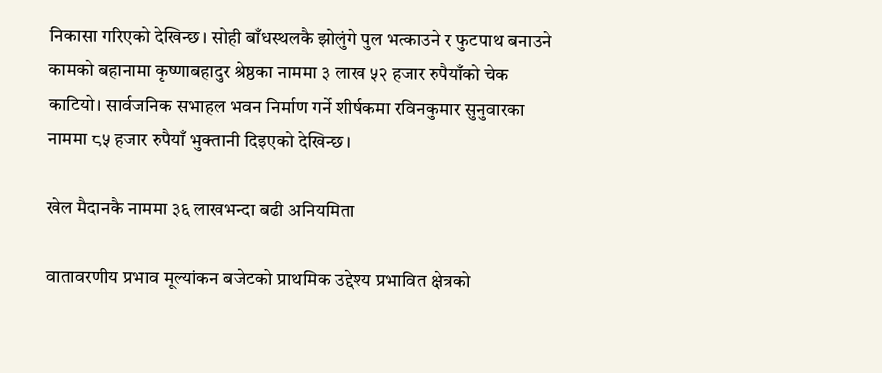निकासा गरिएको देखिन्छ। सोही बाँधस्थलकै झोलुंगे पुल भत्काउने र फुटपाथ बनाउने कामको बहानामा कृष्णाबहादुर श्रेष्ठका नाममा ३ लाख ५२ हजार रुपैयाँको चेक काटियो। सार्वजनिक सभाहल भवन निर्माण गर्ने शीर्षकमा रविनकुमार सुनुवारका नाममा ८५ हजार रुपैयाँ भुक्तानी दिइएको देखिन्छ।

खेल मैदानकै नाममा ३६ लाखभन्दा बढी अनियमिता

वातावरणीय प्रभाव मूल्यांकन बजेटको प्राथमिक उद्देश्य प्रभावित क्षेत्रको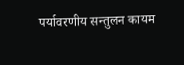पर्यावरणीय सन्तुलन कायम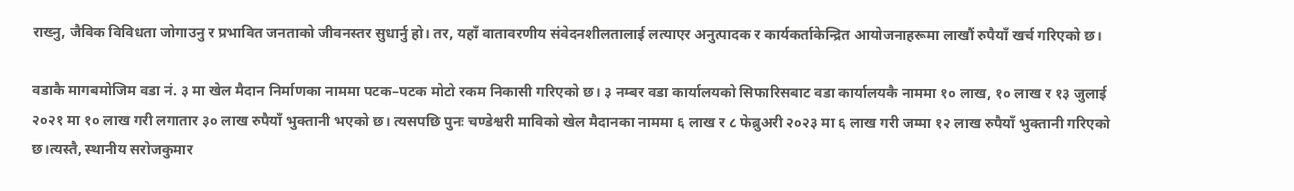राख्नु, जैविक विविधता जोगाउनु र प्रभावित जनताको जीवनस्तर सुधार्नु हो। तर, यहाँ वातावरणीय संवेदनशीलतालाई लत्याएर अनुत्पादक र कार्यकर्ताकेन्द्रित आयोजनाहरूमा लाखौं रुपैयाँ खर्च गरिएको छ।

वडाकै मागबमोजिम वडा नं. ३ मा खेल मैदान निर्माणका नाममा पटक–पटक मोटो रकम निकासी गरिएको छ। ३ नम्बर वडा कार्यालयको सिफारिसबाट वडा कार्यालयकै नाममा १० लाख, १० लाख र १३ जुलाई २०२१ मा १० लाख गरी लगातार ३० लाख रुपैयाँ भुक्तानी भएको छ। त्यसपछि पुनः चण्डेश्वरी माविको खेल मैदानका नाममा ६ लाख र ८ फेब्रुअरी २०२३ मा ६ लाख गरी जम्मा १२ लाख रुपैयाँ भुक्तानी गरिएको छ।त्यस्तै, स्थानीय सरोजकुमार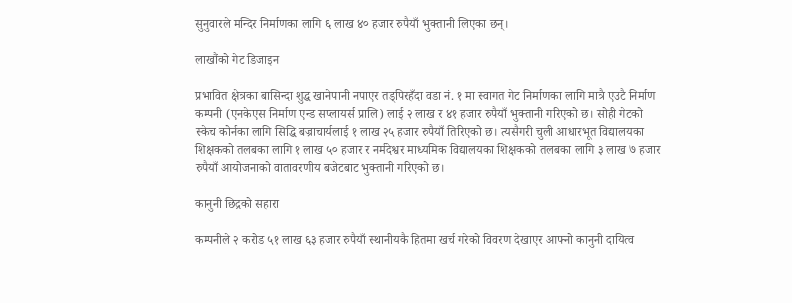सुनुवारले मन्दिर निर्माणका लागि ६ लाख ४० हजार रुपैयाँ भुक्तानी लिएका छन्।

लाखौंको गेट डिजाइन

प्रभावित क्षेत्रका बासिन्दा शुद्ध खानेपानी नपाएर तड्पिरहँदा वडा नं. १ मा स्वागत गेट निर्माणका लागि मात्रै एउटै निर्माण कम्पनी (एनकेएस निर्माण एन्ड सप्लायर्स प्रालि) लाई २ लाख र ४१ हजार रुपैयाँ भुक्तानी गरिएको छ। सोही गेटको स्केच कोर्नका लागि सिद्धि बज्राचार्यलाई १ लाख २५ हजार रुपैयाँ तिरिएको छ। त्यसैगरी चुली आधारभूत विद्यालयका शिक्षकको तलबका लागि १ लाख ५० हजार र नर्मदेश्वर माध्यमिक विद्यालयका शिक्षकको तलबका लागि ३ लाख ७ हजार रुपैयाँ आयोजनाको वातावरणीय बजेटबाट भुक्तानी गरिएको छ।

कानुनी छिद्रको सहारा

कम्पनीले २ करोड ५१ लाख ६३ हजार रुपैयाँ स्थानीयकै हितमा खर्च गरेको विवरण देखाएर आफ्नो कानुनी दायित्व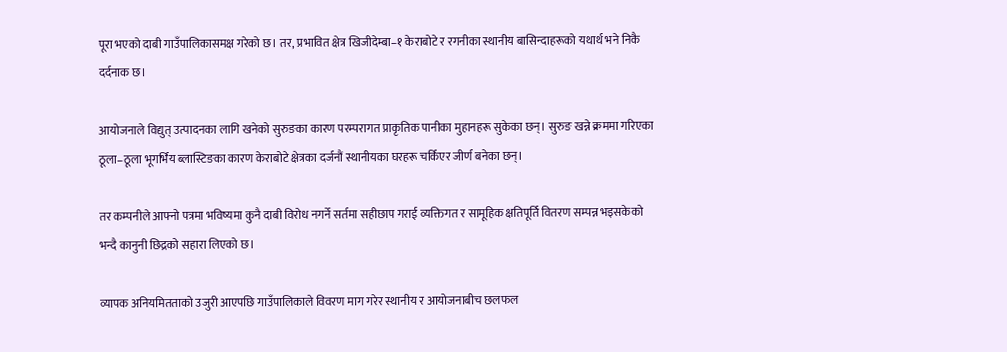पूरा भएको दाबी गाउँपालिकासमक्ष गरेको छ। तर, प्रभावित क्षेत्र खिजीदेम्बा–१ केराबोटे र रगनीका स्थानीय बासिन्दाहरूको यथार्थ भने निकै दर्दनाक छ।

आयोजनाले विद्युत् उत्पादनका लागि खनेको सुरुङका कारण परम्परागत प्राकृतिक पानीका मुहानहरू सुकेका छन्। सुरुङ खन्ने क्रममा गरिएका ठूला–ठूला भूगर्भिय ब्लास्टिङका कारण केराबोटे क्षेत्रका दर्जनौं स्थानीयका घरहरू चर्किएर जीर्ण बनेका छन्।

तर कम्पनीले आफ्नो पत्रमा भविष्यमा कुनै दाबी विरोध नगर्ने सर्तमा सहीछाप गराई व्यक्तिगत र सामूहिक क्षतिपूर्ति वितरण सम्पन्न भइसकेको भन्दै कानुनी छिद्रको सहारा लिएको छ।

व्यापक अनियमितताको उजुरी आएपछि गाउँपालिकाले विवरण माग गरेर स्थानीय र आयोजनाबीच छलफल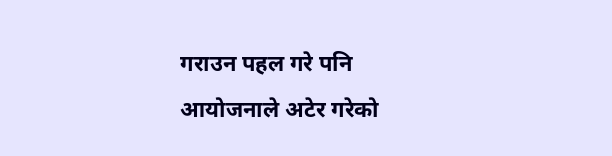गराउन पहल गरे पनि आयोजनाले अटेर गरेको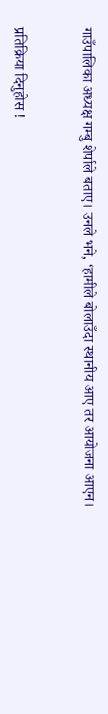गाउँपालिका अध्यक्ष गम्बु शेर्पाले बताए। उनले भने, ‘हामीले बोलाउँदा स्थानीय आए तर आयोजना आएन।


प्रतिक्रिया दिनुहोस !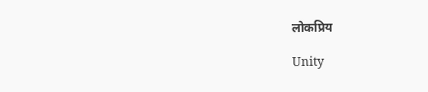लोकप्रिय

Unity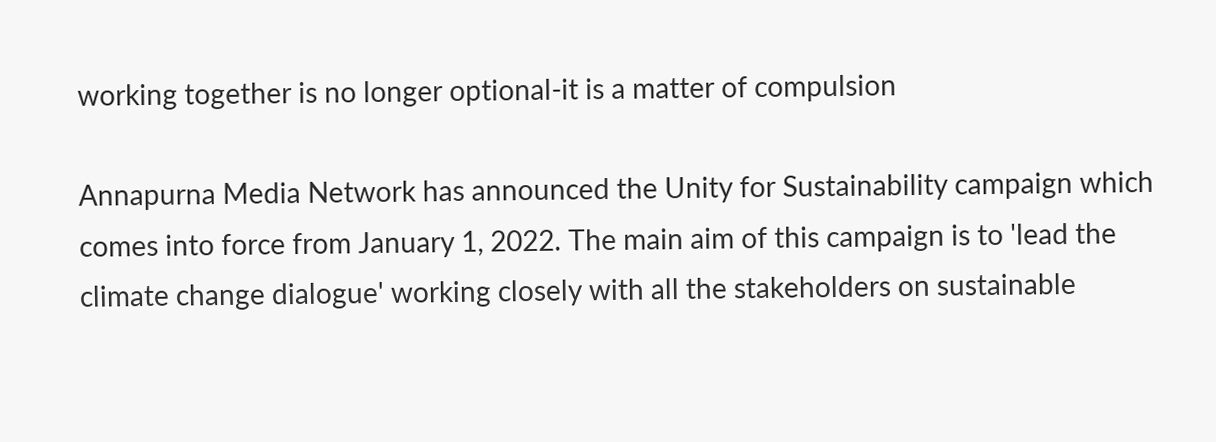working together is no longer optional-it is a matter of compulsion

Annapurna Media Network has announced the Unity for Sustainability campaign which comes into force from January 1, 2022. The main aim of this campaign is to 'lead the climate change dialogue' working closely with all the stakeholders on sustainable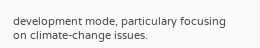development mode, particulary focusing on climate-change issues.